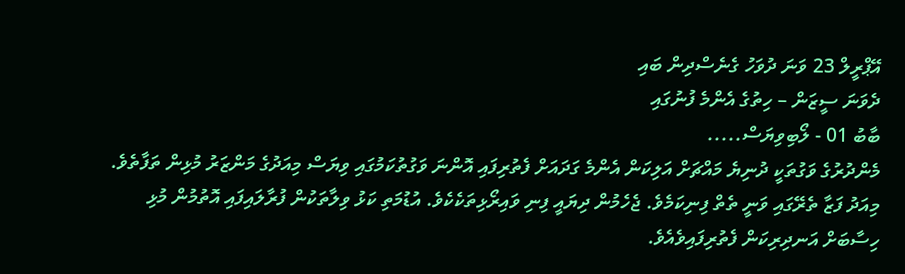އޭޕްރީލް 23 ވަނަ ދުވަހު ގެނެސްދިން ބައި
ދެވަނަ ސީޒަން – ހިތުގެ އެންމެ ފުނުގައި
ބާބު 01 - ލޯބިވިޔަސް.....
މެންދުރުގެ ވަގުތަކީ ދުނިޔެ މައްޗަށް އަލިކަން އެންމެ ގަދައަށް ފެތުރިފައި އޮންނަ ވަގުތުކަމުގައި ވިޔަސް މިއަދުގެ މަންޒަރު މުޅިން ތަފާތެވެ. މިއަދު ފަޒާ ތެރޭގައި ވަނީ ތެތް ފިނިކަމެވެ. ޖެހެމުން ދިޔައީ ފިނި ވައިރޯޅިތަކެކެވެ. އުޑުމަތި ކަޅު ވިލާތަކުން ފުރާލައިފައި އޮތުމުން މުޅި ހިސާބަށް އަނދިރިކަން ފެތުރިފައިވެއެވެ.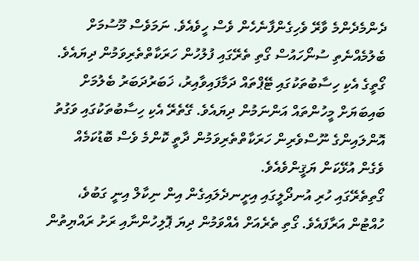ދެންމެދެންމެ ވާރޭ ވެހިގެންފާނެހެން ވެސް ހީވެއެވެ. ނަމަވެސް މޫސުމަށް ބެލުމެއްނެތި ސުނޯހައުސް ގޯތި ތެރޭގައި ފުލުހުން ހަރަކާތްތެރިވަމުން ދިޔައެވެ. ގޯތީގެ އެކި ހިސާބުތަކުގައި ޓޭޕްތައް ދަމާފައިވާއިރު، ޚަބަރުދަބަރު ބެލުމަށް ބައިބަޔަށް މީހުންތައް އަންނަމުން ދިޔައެވެ. ގޭތެރޭ އެކި ހިސާބުތަކުގައި ވަގުތު އޮންލައިންގެ ނޫސްވެރިން ހަރަކާތްތެރިވަމުން ދާތީ ކޮންމެ ވެސް ބޮޑުކަމެއް ވެގެން އުޅޭކަން ޔަޤީންވެއެވެ.
ގޯތިތެރޭގައި ހުރި އުނދޯލީގައި އިށީނދެލައިގެން އިން ނިކާލް އިނީ ގަބުވެ، ހުއްޓުން އަރާފައެވެ. ގޯތި ތެރެއަށް އެއްވަމުން ދިޔަ ޕޮލިހުންނާއި ރަށު ރައްޔިތުން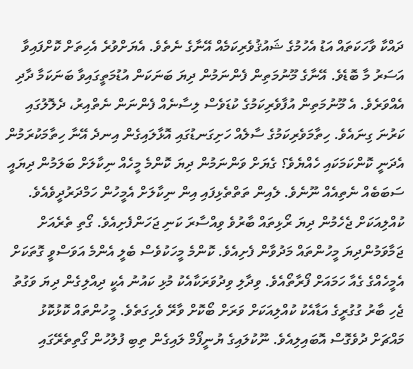ދައްކާ ވާހަކަތައް އަޑު އެހުމުގެ ޝައުޤުވެރިކަމެއް އޭނާގެ ނެތެވެ. އެޔަށްވުރެ އެހިތަށް ކޮށްފައިވާ އަސަރު މާ ބޮޑެވެ. އޭނާގެ މޫނުމަތިން ފެންނަމުން ދިޔަ ބަނަކަން އުޑުމަތީގައިވާ ބަނަކަމާ ދާދި އެއްވަރެވެ. އެ މޫނުމަތިން އުފާވެރިކަމުގެ ކުޑަވެސް ލިސާނެއް ފެންނަން ނެތްއިރު، ދެލޮލުގައި ކަރުނަ ގިނައެވެ. ހިތާމަވެރިކަމުގެ ސާލެއް ހަށިގަނޑުގައި އޮޅާލައިގެން އިނދެ އޭނާ ހިތާމަކުރަމުން އެދަނީ ކޮންކަމަކައި ހެއްޔެވެ؟ ގެޔަށް ވަންނަމުން ދިޔަ ކޮންމެ މީހެއް ނިކާލަށް ބަލަމުން ދިޔައީ ސަބަބެއް ނެތިއެއް ނޫނެވެ. ލެއިން ތަތްތެޅިފައި އިން ނިކާލަށް އެމީހުން ހަމްދަރުދީވެއެވެ.
ކުއްލިއަކަށް ޖެހެމުން ދިޔަ ރޯޅިތައް ބާރުވެ ވިއްސާރަ ކަނި ޖަހަންފެށިއެވެ. ގޯތި ތެރެއަށް ޖަމާވަމުންދިޔަ މީހުންތައް މަދުވާން ފެށިއެވެ. ކޮންމެ މީހަކުވެސް ބެލީ އެންމެ އަވަސްވީ ގޮތަކަށް އެމީހެއްގެ ގެއާ ހަމައަށް ފޯރާތޯއެވެ. ވިދާލި ވިދުވަރަކާއެކު މުޅި ކައުނު އެކީ ދިއްލިގެން ދިޔަ ވަގުތު ޖެހި ބާރު ގުގުރީގެ އަޑާއެކު ކުއްލިއަކަށް ވަރަށް ބޯކޮށް ވާރޭ ވެހިގަތެވެ. މީހުންތައް ކޮޅުކޮޅު މައްޗަށް ދުވެގޮސް އޮބައިލިއެވެ. ނޫކުލައިގެ ޔުނީފޯމް ލައިގެން ތިބި ފުލުހުން ގޯތިތެރޭގައި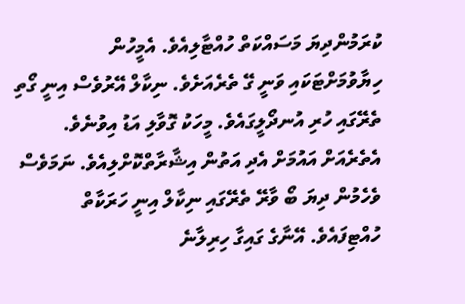ކުރަމުންދިޔަ މަސައްކަތް ހުއްޓާލިއެވެ. އެމީހުން ހިޔާވުމަށްޓަކައި ވަނީ ގޭ ތެރެއަށެވެ. ނިކާލް އޭރުވެސް އިނީ ގޯތި ތެރޭގައި ހުރި އުނދޯލީގައެވެ. މީހަކު ގޮވާލި އަޑު އިވުނެވެ. އެތެރެއަށް އައުމަށް އެދި އަތުން އިޝާރާތްކޮށްލިއެވެ. ނަމަވެސް ވެހެމުން ދިޔަ ބޯ ވާރޭ ތެރޭގައި ނިކާލް އިނީ ހަރަކާތް ހުއްޓިފައެވެ. އޭނާގެ ގައިގާ ހިރިލާނެ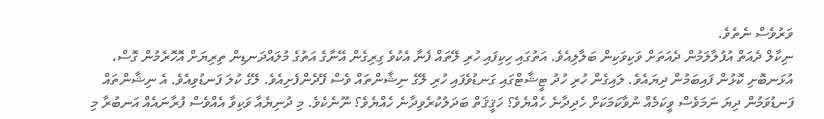ވަރުވެސް ނެތެވެ.
ނިކާލް ދެއަތް އުފުލާލަމުން ދެއަތަށް ވަކިވަކިން ބަލާލިއެވެ. އަތުގައި ހިކިފައި ހުރި ލޭތައް ފެނާ އެކުވެ ގިރިގެން އޭނާގެ އަތުގެ މުލައްދަނޑިން ތިރިޔަށް އޮހޮރެމުން ގޮސް، އުޅަނބޮށި ކޮޅުން ފައިބަމުން ދިޔައެވެ. ލައިގެން ހުރި ހުދު ޓީޝާޓްގައި ގަނޑުވެފައި ހުރި ލޭގެ ނިޝާންތައް ވެސް ފޭދެންފެށިއެވެ. ލޭގެ ކުލަ ފަނޑުވިއެވެ. އެ ނިޝާންތައް ފަނޑުވަމުން ދިޔަ ނަމަވެސް ވީކަމެއް ނުވާކަމަކަށް ހެދިދާނެ ހެއްޔެވެ؟ ހަޤީޤަތް ބަދަލުކުރެވިދާނެ ހެއްޔެވެ؟ ނޫނެކެވެ. މި ދުނިޔެއާ ވަކިވާ އެއްވެސް ފުރާނައެއް އަނބުރާ މި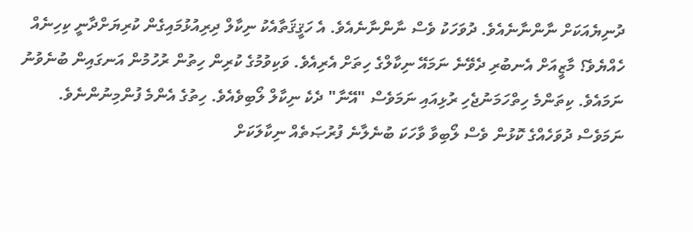ދުނިޔެއަކަށް ނާންނާނެއެވެ. ދުވަހަކު ވެސް ނާންނާނެއެވެ. އެ ހަޤީޤަތާއެކު ނިކާލް ދިރިއުޅުމައިގެން ކުރިޔަށްދާނީ ކިހިނެއް ހެއްޔެވެ؟ މާޒީއަށް އެނބުރި ދެވޭނެ ނަމައޭ ނިކާލްގެ ހިތަށް އެރިއެވެ. ވަކިވުމުގެ ކުރިން ހިތުން ރުހުމުން އަނގައިން ބުނެވުނު ނަމައެވެ. ކިތަންމެ ހިތްހަމަނުޖެހި ރުޅިއައި ނަމަވެސް "އޭނާ" ދެކެ ނިކާލް ލޯބިވެއެވެ. ހިތުގެ އެންމެ ފުންމިނުންނެވެ. ނަމަވެސް ދުވަހެއްގެ ކޮޅުން ވެސް ލޯބިވާ ވާހަކަ ބުނެލާނެ ފުރުޞަތެއް ނިކާލަކަށް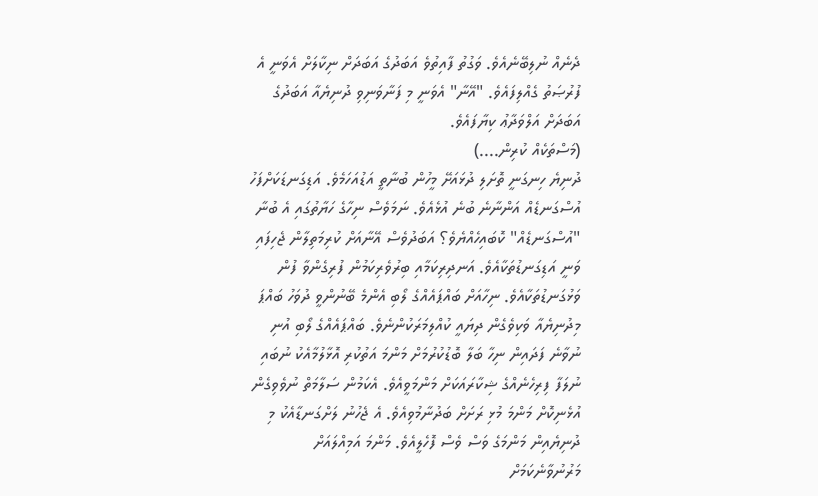ދެނެއް ނުލިބޭނެއެވެ. ވަގުތު ފާއިތުވެ އަބަދުގެ އަބަދަށް ނިކާލަށް އެވަނީ އެ ފުރުޞަތު ގެއްލިފައެވެ. "އޭނާ" އެވަނީ މި ފަނާވަނިވި ދުނިޔެއާ އަބަދުގެ އަބަދަށް އަލްވަދާޢު ކިޔާފައެވެ.
(މަސްތަކެއް ކުރިން....)
ދުނިޔެ ހިނގަނީ ތޮށަލި ދުޅައަށޭ މީހުން ބުނާތީ އަޑުއަހަމެވެ. އަޑިގަނޑަކަށްފަހު އުސްގަނޑެއް އަންނާނެ ބުނެ އުޅެއެވެ. ނަމަވެސް ނިހާގެ ހަޔާތުގައި އެ ބުނާ "އުސްގަނޑެއް" ކޮބައިހެއްޔެވެ؟ އަބަދުވެސް އޭނާއަށް ކުރިމަތިލާން ޖެހިފައި ވަނީ އަޑިގަނޑުތަކާއެވެ. އަނދިރިކަމާއި ބިރުވެރިކަމުން ފުރިގެންވާ ފުން ވަޅުގަނޑުތަކާއެވެ. ނިހާއަށް ބައްޕައެއްގެ ލޯބި އެންމެ ބޭނުންވީ ދުވަހު ބައްޕަ މިދުނިޔެއާ ވަކިވެގެން ދިޔައީ ކުއްލިމަރަކުންނެވެ. ބައްޕައެއްގެ ލޯބި އުނި ނުވާނެ ފަދައިން ނިހާ ބަލާ ބޮޑުކުރުމަށް މަންމަ އަތުކުރި އޮޅާލުމާއެކު ނުބައި ނުލަފާ ފިރިހެނެއްގެ ޝިކާރައަކަށް މަންމަވީއެވެ. އެކަމުން ސަލާމަތް ނުވެވިގެން އުޅެނިކޮށް މަންމަ މުޅި ރަށަށް ބަދުނާމުވިއެވެ. އެ ޖެހުނު ލަށްގަނޑާއެކު މި ދުނިޔެއިން މަންމަގެ ވަސް ވެސް ފޮހެލީއެވެ. މަންމަ އަމިއްލައަށް މަރުނުވާނެކަމަށް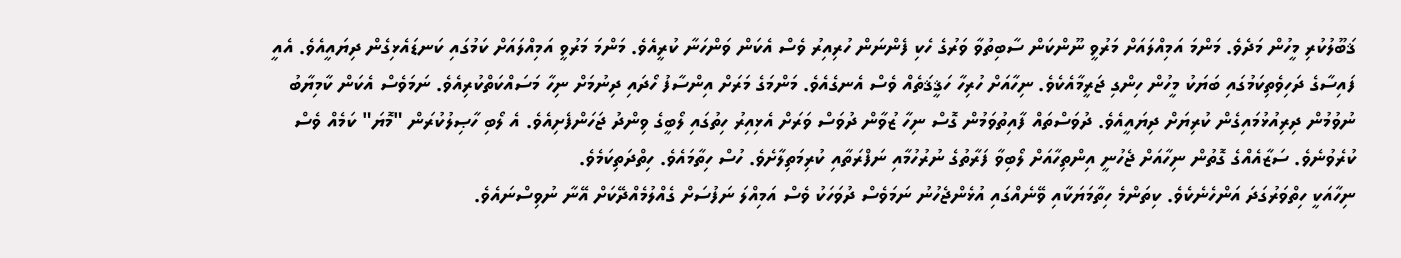ޤަބޫލުކުރި މީހުން މަދެވެ. މަންމަ އަމިއްލައަށް މަރުވީ ނޫންކަން ސާބިތުވާ ވަރުގެ ހެކި ފެންނަން ހުރިއިރު ވެސް އެކަން ވަންހަނާ ކުރީއެވެ. މަންމަ މަރުވީ އަމިއްލައަށް ކަމުގައި ކަނޑައެޅިގެން ދިޔައީއެވެ. އެއީ ފައިސާގެ ދަހިވެތިކަމުގައި ބަޔަކު މީހުން ހިންގި ޖަރީމާއެކެވެ. ނިހާއަށް ހުރިހާ ހަޤީޤަތެއް ވެސް އެނގެއެވެ. މަންމަގެ މަރަށް އިންސާފު ހޯދައި ދިނުމަށް ނިހާ މަސައްކަތްކުރިއެވެ. ނަމަވެސް އެކަން ކާމިޔާބު ނުވުމުން ދިރިއުޅުމައިގެން ކުރިޔަށް ދިޔައީއެވެ. ދުވަސްތައް ފާއިތުވަމުން ގޮސް ނިހާ ޒުވާން ދުވަސް ވަރަށް އެޅިއިރު ހިތުގައި ލޯބީގެ ވިންދު ޖަހަންފެށިއެވެ. އެ ލޯބި ހާޞިލުކުރަން "މޮޔަ" ކަމެއް ވެސް ކުރެވުނެވެ. ސަޒާއެއްގެ ގޮތުން ނިހާއަށް ޖެހުނީ އިންތިހާއަށް ލޯބިވާ ފަރާތުގެ ނުރުހުމާއި ނަފްރަތާއި ކުރިމަތިލާށެވެ. ހުސް ހިތާމައެވެ. ހިތްދަތިކަމެވެ.
ނިހާއަކީ ހިތްވަރުގަދަ އަންހެނެކެވެ. ކިތަންމެ ހިތާމަޔަކާއި ވޭނެއްގައި އުޅެންޖެހުނު ނަމަވެސް ދުވަހަކު ވެސް އަމިއްލަ ނަފުސަށް ގެއްލުމެއްދޭކަށް އޭނާ ނުވިސްނައެވެ.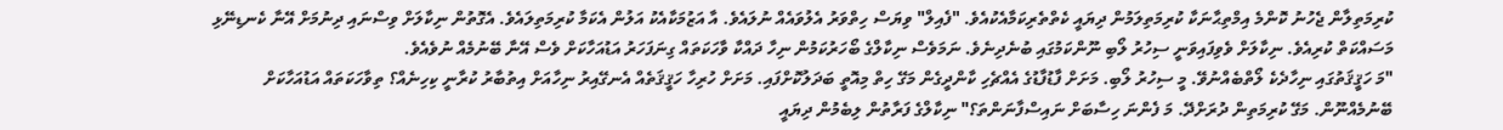ކުރިމަތިލާން ޖެހުނު ކޮންމެ އިމްތިޙާނަކާ ކުރިމަތިލަމުން ދިޔައީ ކެތްތެރިކަމާއެކުއެވެ. "ފެއިލް" ވިޔަސް ހިތްވަރު އެލުވައެއް ނުލައެވެ. އާ އަޒުމަކާއެކު އަލުން އެކަމާ ކުރިމަތިލައެވެ. އެގޮތުން ނިކާލަށް ވިސްނައި ދިނުމަށް އޭނާ ކެނޑިނޭޅި މަސައްކަތް ކުރިއެވެ. ނިކާލަށް ވެވިފައިވަނީ ސިހުރު ލޯބި ނޫންކަމުގައި ބުނެދިނެވެ. ނަމަވެސް ނިކާލްގެ ބޯހަރުކަމުން ނިހާ ދައްކާ ވާހަކަތައް ގިނަފަހަރު އަޑުއަހާކަށް ވެސް އޭނާ ބޭނުމެއް ނުވެއެވެ.
"މަ ހަޤީޤަތުގައި ނިހާދެކެ ލޯތްބެއްނުވޭ. މީ ސިހުރު ލޯބި. މަށަށް ފާޑުފާޑުގެ އެއްޗެހި ކާންދީގެން މަގޭ ހިތް މިއޮތީ ބަދަލުކޮށްފައި. މަށަށް ހުރިހާ ހަޤީޤަތެއް އެނގޭއިރު ނިހާއަށް އިތުބާރު ކުރާނީ ކިހިނެއް؟ ތިވާހަކަތައް އަޑުއަހާކަށް ބޭނުމެއްނޫން. މަގޭ ކުރިމަތިން ދުރަށްދޭ. މަ ފެންނަ ހިސާބަށް ނައިސްފާނަންތަ؟" ނިކާލްގެ ފަރާތުން ލިބެމުން ދިޔައީ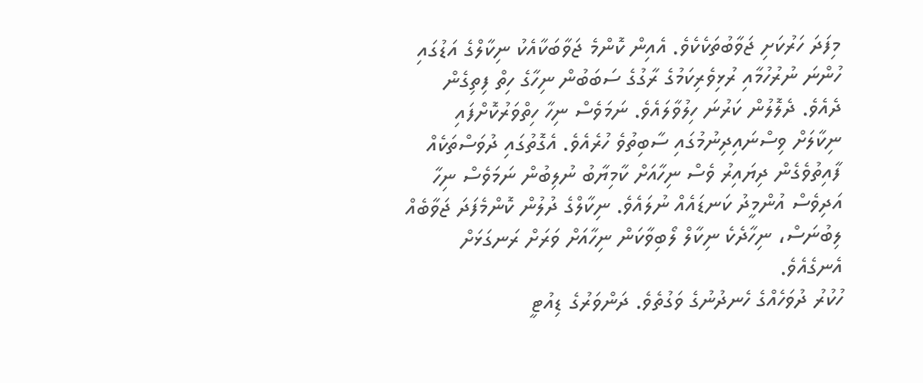މިފަދަ ހަރުކަށި ޖަވާބުތަކެކެވެ. އެއިން ކޮންމެ ޖަވާބަކާއެކު ނިކާލްގެ އަޑުގައި ހުންނަ ނުރުހުމާއި ރުޅިވެރިކަމުގެ ރާގުގެ ސަބަބުން ނިހާގެ ހިތް ފިތިގެން ދެއެވެ. ދެލޮލުން ކަރުނަ ހިލުވާލައެވެ. ނަމަވެސް ނިހާ ހިތްވަރުކޮށްފައި ނިކާލަށް ވިސްނައިދިނުމުގައި ސާބިތުވެ ހުރެއެވެ. އެގޮތުގައި ދުވަސްތަކެއް ފާއިތުވެގެން ދިޔައިރު ވެސް ނިހާއަށް ކާމިޔާބު ނުލިބުން ނަމަވެސް ނިހާ އަދިވެސް އުންމީދު ކަނޑައެއް ނުލައެވެ. ނިކާލްގެ ދުލުން ކޮންމެފަދަ ޖަވާބެއް ލިބުނަސް، ނިހާދެކެ ނިކާލް ލޯބިވާކަން ނިހާއަށް ވަރަށް ރަނގަޅަށް އެނގެއެވެ.
ހުކުރު ދުވަހެއްގެ ހެނދުނުގެ ވަގުތެވެ. ދަންވަރުގެ ޑިއުޓީ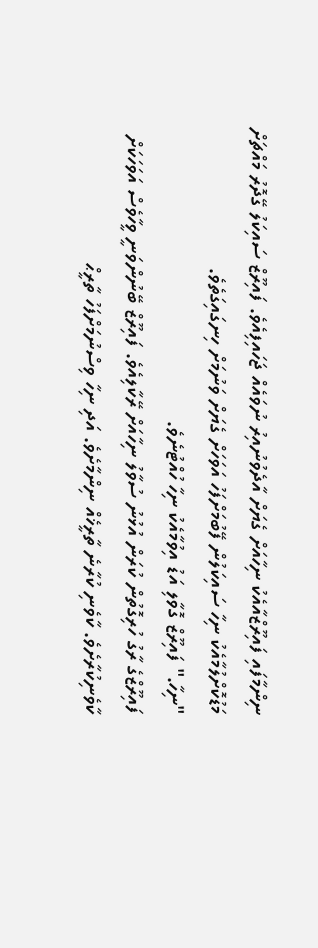ނިންމާފައި ފައިރޫޒްއާއެކު ނިހާއަށް ގެޔަށް އާދެވުނުއިރު ނުވައެއް ޖަހައިފިއެވެ. ފައިރޫޒް ސައިކަލު ގޭދޮރު މައްޗަށް މަޑުކޮށްލުމާއެކު ނިހާ ސައިކަލުން ފޭބުމަށްފަހު އަވަހަށް ގެޔަށް ވަނުމަށް ހިނގައިގަތެވެ.
"ނިހާ." ފައިރޫޒް ގޮވާލި އަޑު އިވުމާއެކު ނިހާ ހުއްޓުނެވެ.
ފައިރޫޒްގެ ރާގު ހުރިގޮތުން ކުރަން އުޅުނު ސުވާލު ނިހާއަށް ރޭކާލިއެވެ. ފައިރޫޒް ބޭނުންވަނީ ވީހާވެސް އަވަހަކަށް ކާވެނިކުރާށެވެ. ކާވެނި ކުރާނެ ތާރީޚެއް ނިންމާށެވެ. އަދި ނިހާ ވިސްނުމަށްފަހު ތާރީޙް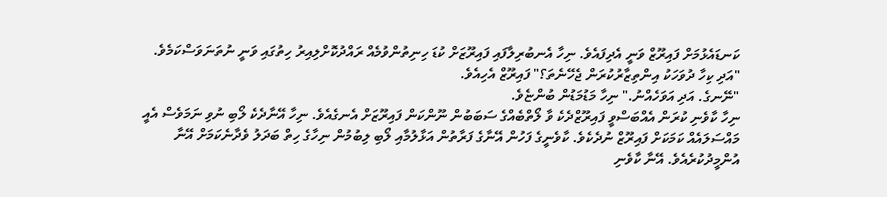ކަނޑައެޅުމަށް ފައިރޫޒް ވަނީ އެދިފައެވެ. ނިހާ އެނބުރިލާފައި ފައިރޫޒަށް ކުޑަ ހިނިތުންވުމެއް ރައްދުކޮށްލިއިރު ހިތުގައި ވަނީ ނުތަނަވަސްކަމެވެ.
"އަދި ކިހާ ދުވަހަކު އިންތިޒާރުކުރަން ޖެހޭނެތަ؟" ފައިރޫޒް އެހިއެވެ.
"ނޭނގެ. އަދި އަވަހެއްނު." ނިހާ މަޑުމަޑުން ބުންޏެވެ.
ނިހާ ކާވެނި ކުރަން އެއްބަސްވީ ފައިރޫޒްދެކެ ވާ ލޯތްބެއްގެ ސަބަބުން ނޫންކަން ފައިރޫޒަށް އެނގެއެވެ. ނިހާ އޭނާދެކެ ލޯބި ނުވި ނަމަވެސް އެއީ މައްސަލައެއް ކަމަކަށް ފައިރޫޒް ނުދެކެވެ. ކާވެނީގެ ފަހުން އޭނާގެ ފަރާތުން އަޅާލުމާއި ލޯބި ލިބުމުން ނިހާގެ ހިތް ބަދަލު ވެދާނެކަމަށް އޭނާ އުންމީދުކުރެއެވެ. އޭނާ ކާވެނި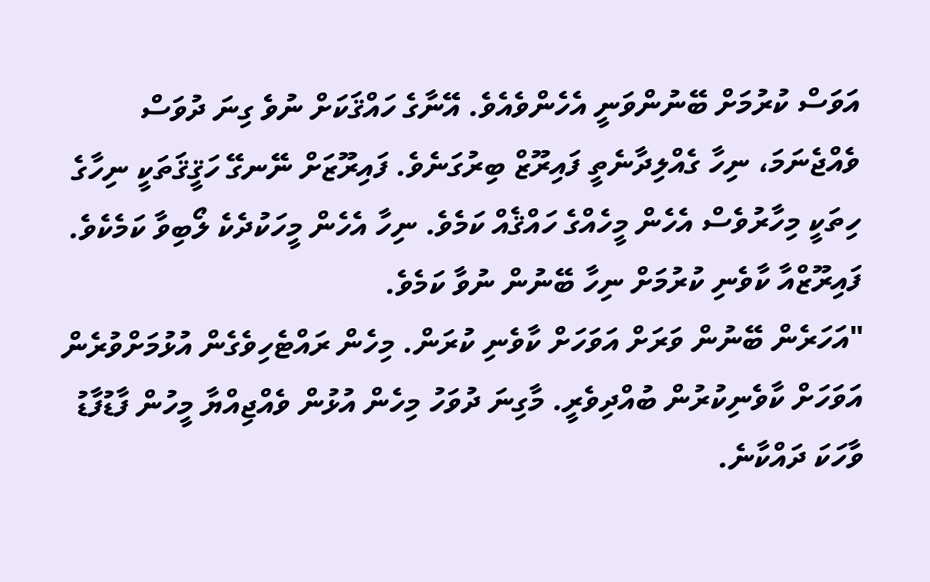އަވަސް ކުރުމަށް ބޭނުންވަނީ އެހެންވެއެވެ. އޭނާގެ ހައްޤަކަށް ނުވެ ގިނަ ދުވަސް ވެއްޖެނަމަ، ނިހާ ގެއްލިދާނެތީ ފައިރޫޒް ބިރުގަނެވެ. ފައިރޫޒަށް ނޭނގޭ ހަޤީޤަތަކީ ނިހާގެ ހިތަކީ މިހާރުވެސް އެހެން މީހެއްގެ ހައްޤެއް ކަމެވެ. ނިހާ އެހެން މީހަކުދެކެ ލޯބިވާ ކަމެކެވެ. ފައިރޫޒްއާ ކާވެނި ކުރުމަށް ނިހާ ބޭނުން ނުވާ ކަމެވެ.
"އަހަރެން ބޭނުން ވަރަށް އަވަހަށް ކާވެނި ކުރަން. މިހެން ރައްޓެހިވެގެން އުޅުމަށްވުރެން އަވަހަށް ކާވެނިކުރުން ބުއްދިވެރީ. މާގިނަ ދުވަހު މިހެން އުޅުން ވެއްޖިއްޔާ މީހުން ފާޑުފާޑު ވާހަކަ ދައްކާނެ.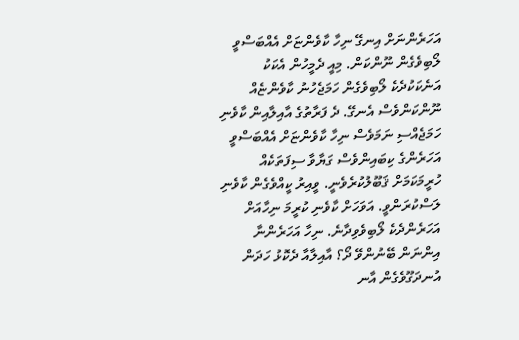އަހަރެންނަށް އިނގޭ ނިހާ ކާވެންޏަށް އެއްބަސްވީ ލޯބިވެގެން ނޫންކަން. މިއީ ދެމީހުން އެކަކު އަނެކަކުދެކެ ލޯބިވެގެން ހަމަޖެހުނު ކާވެންޏެއް ނޫންކަންވެސް އެނގޭ. ދެ ފަރާތުގެ އާއިލާއިން ކާވެނި ހަމަޖެއްސި ނަމަވެސް ނިހާ ކާވެންޏަށް އެއްބަސްވީ އަހަރެންގެ ކިބައިންވެސް ގަޔާވާ ސިފަތަކެއް ހުރީމަކަމަށް ޤަބޫލުކުރެވެނީ. ވީއިރު ކީއްވެގެން ކާވެނި ލަސްކުރަންވީ. އަވަހަށް ކާވެނި ކުރީމަ ނިހާއަށް އަހަރެންދެކެ ލޯބިވެވިދާނެ. ނިހާ އަހަރެންނާ އިންނަން ބޭނުންވޭ ދޯ؟ އާއިލާއާ ދެކޮޅު ހަދަން އުނދަގޫވެގެން އާނ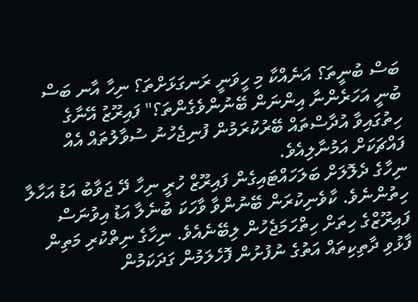ބަސް ބުނީތަ؟ އަނެއްކާ މި ހީވަނީ ރަނގަޅަށްތަ؟ ނިހާ އާނ ބަސް ބުނީ އަހަރެންނާ އިންނަން ބޭނުންވެގެންތަ؟" ފައިރޫޒު އޭނާގެ ހިތުގައިވާ އުދާސްތައް ބޭރުކުރަމުން ފުނިޖެހުނު ސުވާލުތައް އެއް ފައްޗަކަށް އަމުނާލިއެވެ.
ނިހާގެ ދެލޮލަށް ބަލަހައްޓައިގެން ފައިރޫޒް ހުރީ ނިހާ ދޭ ޖަވާބު އަޑު އަހާލާ ހިތުންނެވެ. ކާވެނިކުރަން ބޭނުންވާ ވާހަކަ ބުނެލާ އަޑު އިވުނަސް ފައިރޫޒްގެ ހިތަށް ހިތްހަމަޖެހުން ލިބޭނެއެވެ. ނިހާގެ ނިތްކުރި މަތިން ފާޅުވި ދާތިކިތައް އަތުގެ ނުފުށުން ފޮހެލަމުން ގަދަކަމުން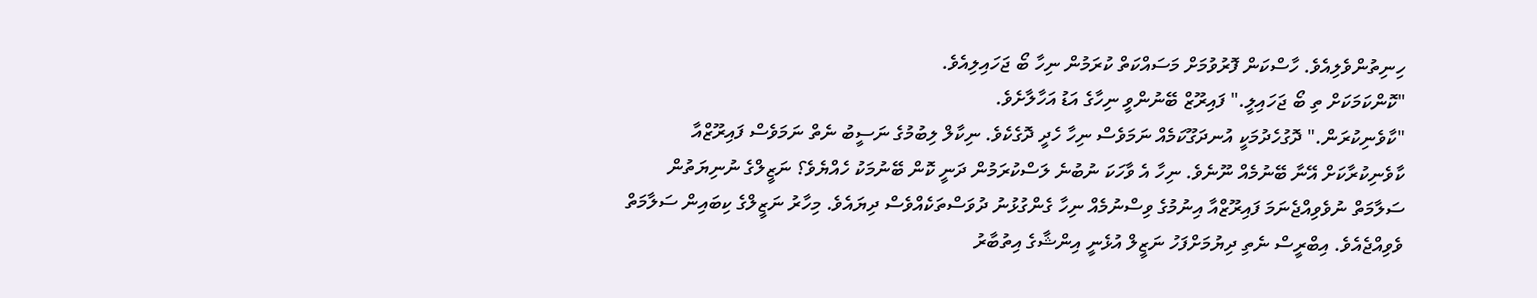ހިނިތުންވެލިއެވެ. ހާސްކަން ފޮރުވުމަށް މަސައްކަތް ކުރަމުން ނިހާ ބޯ ޖަހައިލިއެވެ.
"ކޮންކަމަކަށް ތި ބޯ ޖަހައިލީ." ފައިރޫޒް ބޭނުންވީ ނިހާގެ އަޑު އަހާލާށެވެ.
"ކާވެނިކުރަން." ދޮގުހެދުމަކީ އުނދަގޫކަމެއް ނަމަވެސް ނިހާ ހެދީ ދޮގެކެވެ. ނިކާލް ލިބުމުގެ ނަސީބު ނެތް ނަމަވެސް ފައިރޫޒްއާ ކާވެނިކުރާކަށް އޭނާ ބޭނުމެއް ނޫނެވެ. ނިހާ އެ ވާހަކަ ނުބުނެ ލަސްކުރަމުން ދަނީ ކޮން ބޭނުމަކު ހެއްޔެވެ؟ ނަޒީލްގެ ނުނިޔަތުން ސަލާމަތް ނުވެވިއްޖެނަމަ ފައިރޫޒްއާ އިނުމުގެ ވިސްނުމެއް ނިހާ ގެންގުޅުނު ދުވަސްތަކެއްވެސް ދިޔައެވެ. މިހާރު ނަޒީލްގެ ކިބައިން ސަލާމަތް ވެވިއްޖެއެވެ. އިބްރީސް ނެތި ދިޔުމަށްފަހު ނަޒީލް އުޅެނީ އިންޝާގެ އިތުބާރު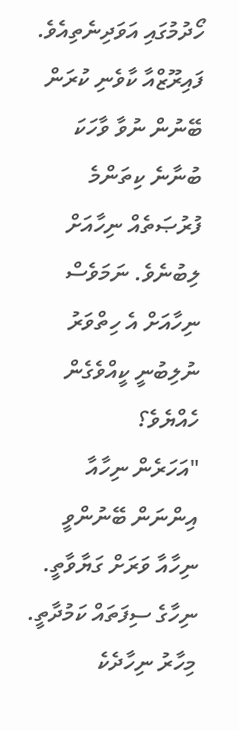ހޯދުމުގައި އަވަދިނެތިއެވެ. ފައިރޫޒްއާ ކާވެނި ކުރަން ބޭނުން ނުވާ ވާހަކަ ބުނާނެ ކިތަންމެ ފުރުޞަތެއް ނިހާއަށް ލިބުނެވެ. ނަމަވެސް ނިހާއަށް އެ ހިތްވަރު ނުލިބުނީ ކީއްވެގެން ހެއްޔެވެ؟
"އަހަރެން ނިހާއާ އިންނަން ބޭނުންވީ ނިހާއާ ވަރަށް ގަޔާވާތީ. ނިހާގެ ސިފަތައް ކަމުދާތީ. މިހާރު ނިހާދެކެ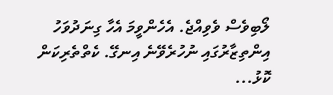ލޯބިވެސް ވެވިއްޖެ. އެހެންވީމަ އެހާ ގިނަދުވަހު އިންތިޒާރުގައި ނުހުރެވޭނެ އިނގޭ. ކެތްތެރިކަން ކޮޅު...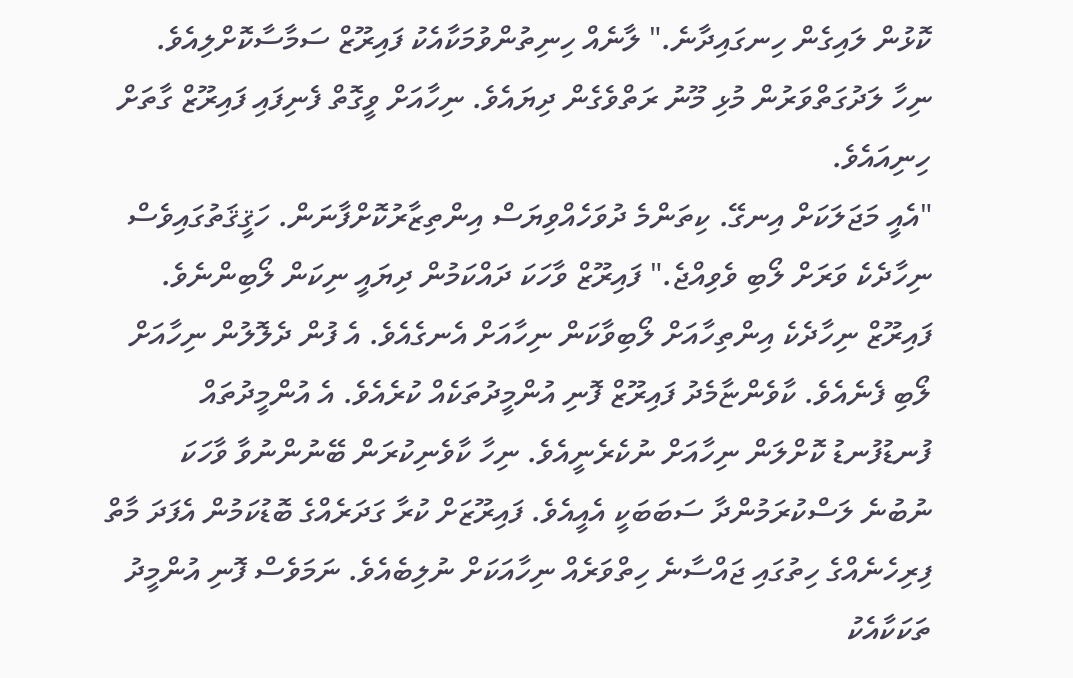ކޮޅުން ލައިގެން ހިނގައިދާނެ." ލާނެއް ހިނިތުންވުމަކާއެކު ފައިރޫޒް ސަމާސާކޮށްލިއެވެ.
ނިހާ ލަދުގަތްވަރުން މުޅި މޫނު ރަތްވެގެން ދިޔައެވެ. ނިހާއަށް ވީގޮތް ފެނިފައި ފައިރޫޒް ގާތަށް ހިނިއައެވެ.
"އެއީ މަޖަލަކަށް އިނގޭ. ކިތަންމެ ދުވަހެއްވިޔަސް އިންތިޒާރުކޮށްފާނަން. ހަޤީޤަތުގައިވެސް ނިހާދެކެ ވަރަށް ލޯބި ވެވިއްޖެ." ފައިރޫޒް ވާހަކަ ދައްކަމުން ދިޔައީ ނިކަން ލޯބިންނެވެ.
ފައިރޫޒް ނިހާދެކެ އިންތިހާއަށް ލޯބިވާކަން ނިހާއަށް އެނގެއެވެ. އެ ފުން ދެލޮލުން ނިހާއަށް ލޯބި ފެނެއެވެ. ކާވެންޏާމެދު ފައިރޫޒް ފޮނި އުންމީދުތަކެއް ކުރެއެވެ. އެ އުންމީދުތައް ފުނޑުފުނޑު ކޮށްލަން ނިހާއަށް ނުކެރެނީއެވެ. ނިހާ ކާވެނިކުރަން ބޭނުންނުވާ ވާހަކަ ނުބުނެ ލަސްކުރަމުންދާ ސަބަބަކީ އެއީއެވެ. ފައިރޫޒަށް ކުރާ ގަދަރެއްގެ ބޮޑުކަމުން އެފަދަ މާތް ފިރިހެނެއްގެ ހިތުގައި ޖައްސާނެ ހިތްވަރެއް ނިހާއަކަށް ނުލިބެއެވެ. ނަމަވެސް ފޮނި އުންމީދު ތަކަކާއެކު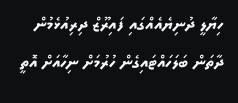ހިޔާލީ ދުނިޔެއެއްގައި ފައިރޫޒް ދިރިއުޅެމުން ދާތަން ބަލަހައްޓައިގެން ހުރުމަށް ނިހާއަށް އޮތީ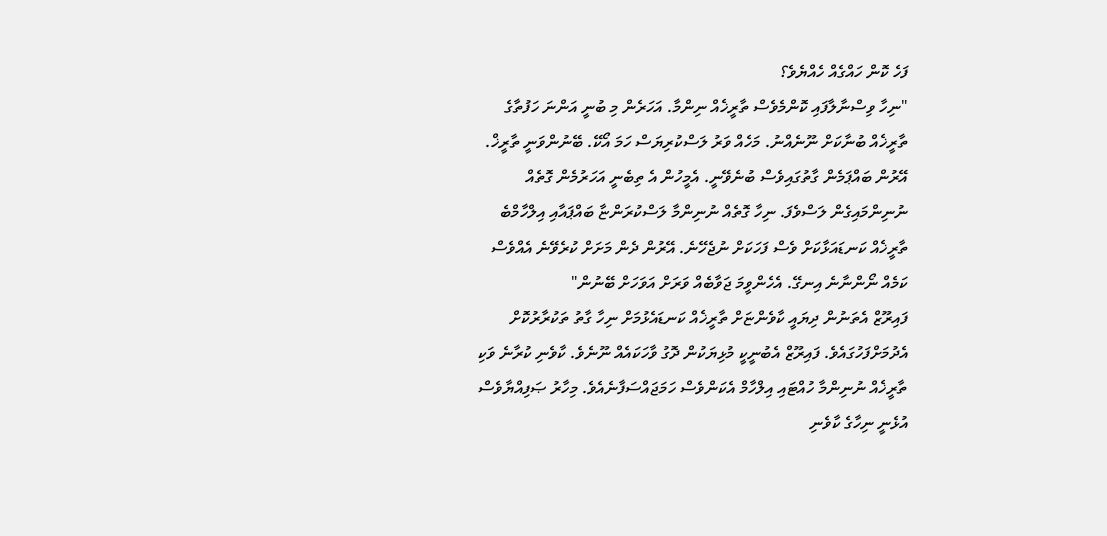ފަހެ ކޮން ހައްގެއް ހެއްޔެވެ؟
"ނިހާ ވިސްނާލާފައި ކޮންމެވެސް ތާރީޚެއް ނިންމާ. އަހަރެން މި ބުނީ އަންނަ ހަފުތާގެ ތާރީޚެއް ބުނާކަށް ނޫނެއްނު. މަހެއް ވަރު ލަސްކުރިޔަސް ހަމަ އޯކޭ. ބޭނުންވަނީ ތާރީޚް. އޭރުން ބައްޕަމެން ގާތުގައިވެސް ބުނެވޭނީ. އެމީހުން އެ ތިބެނީ އަހަރުމެން ގޮތެއް ނުނިންމައިގެން ލަސްވެފަ. ނިހާ ގޮތެއް ނުނިންމާ ލަސްކުރަންޏާ ބައްޕައާއި އިލްހާމްބެ ތާރީޚެއް ކަނޑައަޅާކަށް ވެސް ފަހަކަށް ނުޖެހޭނެ. އޭރުން ދެން މަށަށް ކުރެވޭނެ އެއްވެސް ކަމެއް ނޯންނާނެ އިނގޭ. އެހެންވީމަ ޖަވާބެއް ވަރަށް އަވަހަށް ބޭނުން"
ފައިރޫޒް އެތަނުން ދިޔައީ ކާވެންޏަށް ތާރީޚެއް ކަނޑައެޅުމަށް ނިހާ ގާތު ތަކުރާރުކޮށް އެދުމަށްފަހުގައެވެ. ފައިރޫޒް އެބުނީކީ މުޅިޔަކުން ދޮގު ވާހަކައެއް ނޫނެވެ. ކާވެނި ކުރާނެ ވަކި ތާރީޚެއް ނުނިންމާ ހުއްޓައި އިލްހާމް އެކަންވެސް ހަމަޖައްސަފާނެއެވެ. މިހާރު ޞަފިއްޔާވެސް އުޅެނީ ނިހާގެ ކާވެނި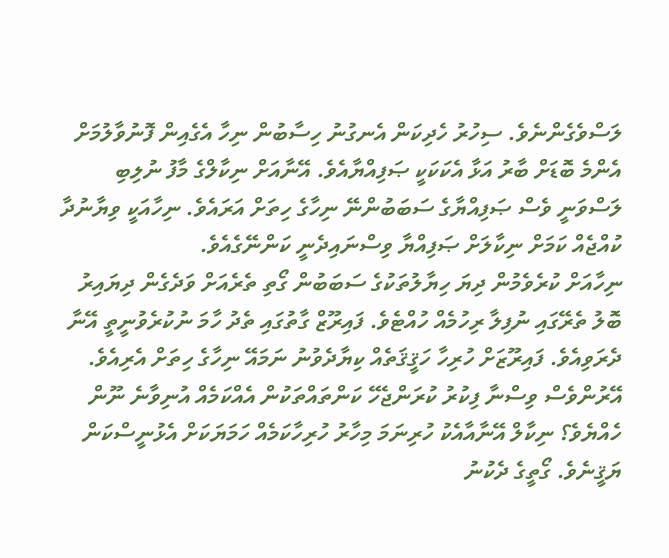ލަސްވެގެންނެވެ. ސިހުރު ހެދިކަން އެނގުނު ހިސާބުން ނިހާ އެގެއިން ފޮނުވާލުމަށް އެންމެ ބޮޑަށް ބާރު އަޅާ އެކަކަކީ ޞަފިއްޔާއެވެ. އޭނާއަށް ނިކާލްގެ މާފު ނުލިބި ލަސްވަނީ ވެސް ޞަފިއްޔާގެ ސަބަބުންނޭ ނިހާގެ ހިތަށް އަރައެވެ. ނިހާއަކީ ވިޔާނުދާ ކުއްޖެއް ކަމަށް ނިކާލަށް ޞަފިއްޔާ ވިސްނައިދެނީ ކަންނޭގެއެވެ.
ނިހާއަށް ކުރެވެމުން ދިޔަ ހިޔާލުތަކުގެ ސަބަބުން ގޯތި ތެރެއަށް ވަދެގެން ދިޔައިރު ބޮލު ތެރޭގައި ނުފިލާ ރިހުމެއް ހުއްޓެވެ. ފައިރޫޒް ގާތުގައި ތެދު ހާމަ ނުކުރެވުނީތީ އޭނާ ދެރަވިއެވެ. ފައިރޫޒަށް ހުރިހާ ހަޤީޤަތެއް ކިޔާދެވުނު ނަމައޭ ނިހާގެ ހިތަށް އެރިއެވެ. އޭރުންވެސް ވިސްނާ ފިކުރު ކުރަންޖެހޭ ކަންތައްތަކުން އެއްކަމެއް އުނިވާނެ ނޫން ހެއްޔެވެ؟ ނިކާލް އޭނާއާއެކު ހުރިނަމަ މިހާރު ހުރިހާކަމެއް ހަމަޔަކަށް އެޅުނީސްކަން ޔަޤީނެވެ. ގޯތީގެ ދެކުނު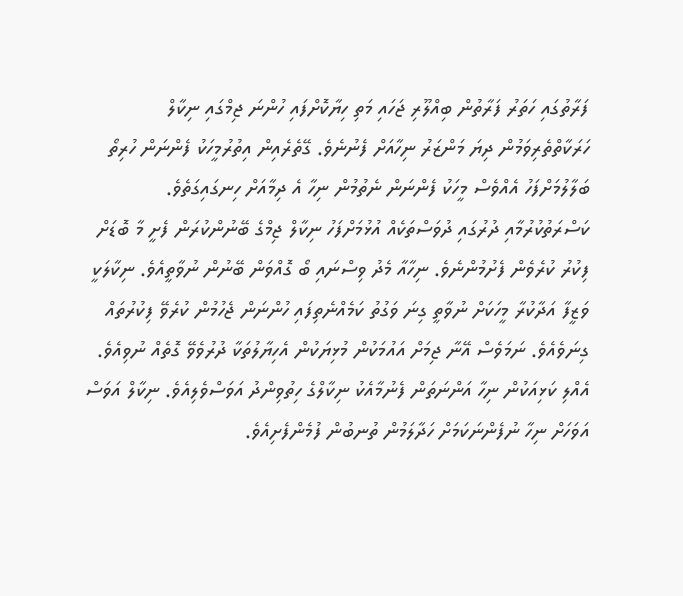ފަރާތުގައި ހަތަރު ފަރާތުން ބިއްލޫރި ޖަހައި މަތި ހިޔާކޮށްފައި ހުންނަ ޖިމްގައި ނިކާލް ހަރަކާތްތެރިވަމުން ދިޔަ މަންޒަރު ނިހާއަށް ފެނުނެވެ. ގޭތެރެއިން އިތުރުމީހަކު ފެންނަން ހުރިތޯ ބަލާލުމަށްފަހު އެއްވެސް މީހަކު ފެންނަން ނެތުމުން ނިހާ އެ ދިމާއަށް ހިނގައިގަތެވެ.
ކަސްރަތުކުރުމާއި ދުރުގައި ދުވަސްތަކެއް އުޅުމަށްފަހު ނިކާލް ޖިމްގެ ބޭނުންކުރަން ފެށީ މާ ބޮޑަށް ފިކުރު ކުރެވެން ފެށުމުންނެވެ. ނިހާއާ މެދު ވިސްނައި ބޯ ގޮއްވަން ބޭނުން ނުވާތީއެވެ. ނިކާލަކީ ވަޒީފާ އަދާކުރާ މީހަކަށް ނުވާތީ ގިނަ ވަގުތު ކަމެއްނެތިފައި ހުންނަން ޖެހުމުން ކުރެވޭ ފިކުރުތައް ގިނަވެއެވެ. ނަމަވެސް އޭނާ ޖިމަށް އައުމަކުން މުޅިޔަކުން އެހިޔާލުތަކާ ދުރުވެވޭ ގޮތެއް ނުވިއެވެ. އެއްލި ކަޅިއަކުން ނިހާ އަންނަތަން ފެނުމާއެކު ނިކާލްގެ ހިތުވިންދު އަވަސްވެލިއެވެ. ނިކާލް އަވަސް އަވަހަށް ނިހާ ނުފެންނަކަމަށް ހަދާލަމުން ތުނބުން ފުމެންފެށިއެވެ.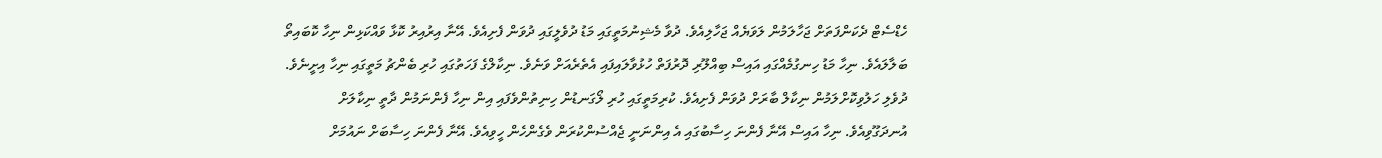ހެޑްސެޓް ދެކަންފަތަށް ޖަހާލަމުން ލަވަޔެއް ޖަހާލިއެވެ. ދުވާ މެޝިނުމަތީގައި މަޑު ދުވެލީގައި ދުވަން ފެށިއެވެ. އޭނާ އިރުއިރު ކޮޅާ ވައްކަޅިން ނިހާ ކޮބައިތޯ ބަލާލައެވެ. ނިހާ މަޑު ހިނގުމެއްގައި އައިސް ބިއްލޫރި ދޮރުފަތް ހުޅުވާލައިފައި އެތެރެއަށް ވަނެވެ. ނިކާލްގެ ފަހަތުގައި ހުރި ބެންޗު މަތީގައި ނިހާ އިށީނެވެ. ދުވެލި ހަލުވިކޮށްލަމުން ނިކާލް ބާރަށް ދުވަން ފެށިއެވެ. ކުރިމަތީގައި ހުރި ލޯގަނޑުން ހިނިތުންވެފައި އިން ނިހާ ފެންނަމުން ދާތީ ނިކާލަށް އުނދަގޫވިއެވެ. ނިހާ އައިސް އޭނާ ފެންނަ ހިސާބުގައި އެ އިންނަނީ ޖެއްސުންކުރަން ވެގެންހެން ހީވިއެވެ. އޭނާ ފެންނަ ހިސާބަށް ނައުމަށް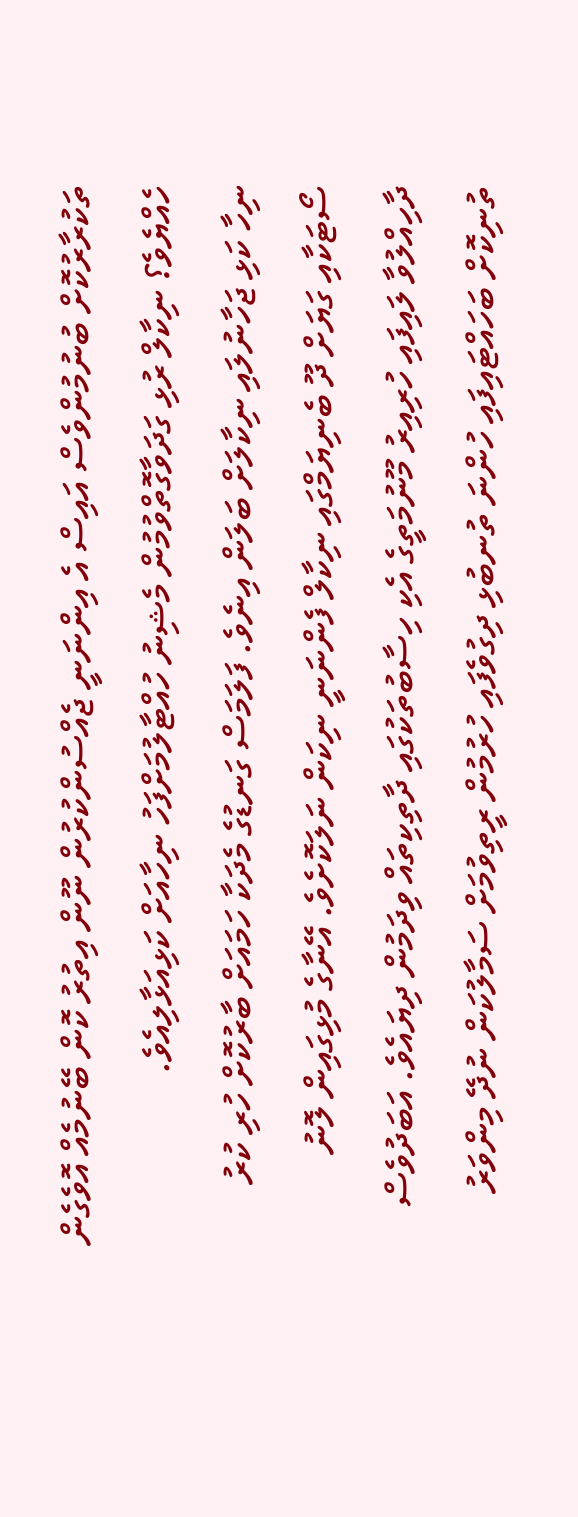ތަކުރާރުކޮށް ބުނުމުންވެސް އައިސް އެ އިންނަނީ ޖެއްސުންކުރުން ނޫން އިތުރު ކޮން ބޭނުމެއް އޮވެގެން ހެއްޔެވެ؟ ނިކާލް ރުޅި ގަދަވާގޮތްވުމުން މެޝިނު ހުއްޓާލުމަށްފަހު ނިހާއަށް ކަޅިއަޅާލިއެވެ.
ނިހާ ކަޅި ޖަހާނުލައި ނިކާލަށް ބަލަން އިނެވެ. ފަލަމަސް ގަނޑުގެ މެދަކާ ހަމައަށް ބާރުކޮށް ހުރި ކުރު ސޯޓަކާއި ގަޔަށް ދޫ ބެނިޔަމްގައި ނިކާލް ފެންނަނީ ނިކަން ނަލަކޮށެވެ. އޭނާގެ މުޅިގައިން ލޮނު ދާހިއްލުވާ ލައިފައި ހުރިއިރު މޫނުމަތީގެ އެކި ހިސާބުތަކުގައި ދާތިކިތައް ވިދަމުން ދިޔައެވެ. އަބަދުވެސް ތުނިކޮށް ބަހައްޓައިފައި ހުންނަ ތުނބުޅި ދިގުވެފައި ހުރުމުން ރީތިވުމަށް ސަމާލުކަން ނުދޭ މިންވަރު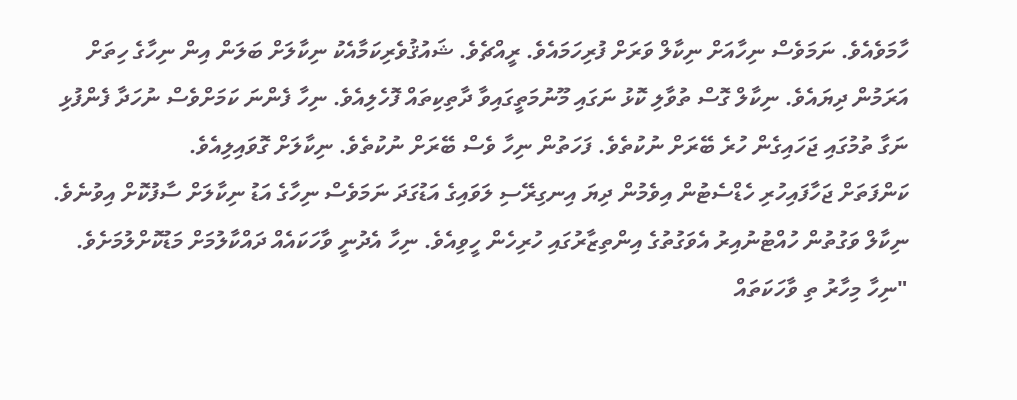ހާމަވެއެވެ. ނަމަވެސް ނިހާއަށް ނިކާލް ވަރަށް ފުރިހަމައެވެ. ރީއްޗެވެ. ޝައުޤުވެރިކަމާއެކު ނިކާލަށް ބަލަން އިން ނިހާގެ ހިތަށް އަރަމުން ދިޔައެވެ. ނިކާލް ގޮސް ތުވާލި ކޮޅު ނަގައި މޫނުމަތީގައިވާ ދާތިކިތައް ފޮހެލިއެވެ. ނިހާ ފެންނަ ކަމަށްވެސް ނުހަދާ ފެންފުޅި ނަގާ ތުމުގައި ޖަހައިގެން ހުރެ ބޭރަށް ނުކުތެވެ. ފަހަތުން ނިހާ ވެސް ބޭރަށް ނުކުތެވެ. ނިކާލަށް ގޮވައިލިއެވެ.
ކަންފަތަށް ޖަހާފައިހުރި ހެޑްސެޓުން އިވެމުން ދިޔަ އިނގިރޭސި ލަވައިގެ އަޑުގަދަ ނަމަވެސް ނިހާގެ އަޑު ނިކާލަށް ސާފުކޮށް އިވުނެވެ. ނިކާލް ވަގުތުން ހުއްޓުނުއިރު އެވަގުތުގެ އިންތިޒާރުގައި ހުރިހެން ހީވިއެވެ. ނިހާ އެދުނީ ވާހަކައެއް ދައްކާލުމަށް މަޑުކޮށްލުމަށެވެ.
"ނިހާ މިހާރު ތި ވާހަކަތައް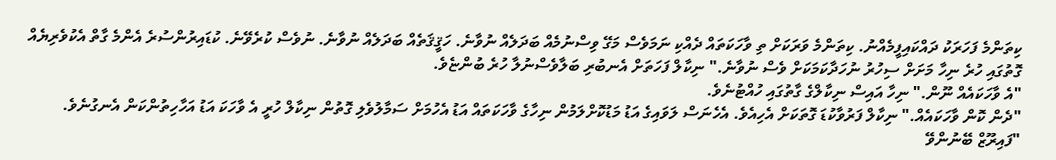ކިތަންމެ ފަހަރަކު ދައްކައިފީމެއްނު. ކިތަންމެ ވަރަކަށް ތި ވާހަކަތައް ދެއްކި ނަމަވެސް މަގޭ ވިސްނުމެއް ބަދަލެއް ނުވާނެ. ހަޤީޤަތެއް ބަދަލެއް ނުވާނެ. ނުވެސް ކުރެވޭނެ. ކުޑައިރުންސުރެ އެންމެ ގާތް އެކުވެރިޔެއް ގޮތުގައި ހުރެ ނިހާ މަށަށް ސިހުރު ނުހަދާކަމަކަށް ވެސް ނުވާނެ." ނިކާލް ފަހަތަށް އެނބުރި ބަލާވެސްނުލާ ހުރެ ބުންޏެވެ.
"އެ ވާހަކައެއް ނޫން." ނިހާ އައިސް ނިކާލްގެ ގާތުގައި ހުއްޓުނެވެ.
"ދެން ކޮން ވާހަކައެއް." ނިކާލް ފަރުވާކުޑަ ގޮތަކަށް އެހިއެވެ. އެހެނަސް ލަވައިގެ އަޑު މަޑުކޮށްލަމުން ނިހާގެ ވާހަކަތައް އަޑު އެހުމަށް ސަމާލުވެލި ގޮތުން ނިކާލް ހުރީ އެ ވާހަކަ އަޑު އަހާހިތުންކަން އެނގުނެވެ.
"ފައިރޫޒް ބޭނުންވޭ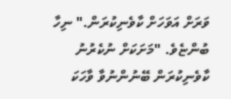ވަރަށް އަވަހަށް ކާވެނިކުރަން." ނިހާ ބުންޏެވެ. "މަށަކަށް ނުކެރުނު ކާވެނިކުރަން ބޭނުންނުވާ ވާހަކަ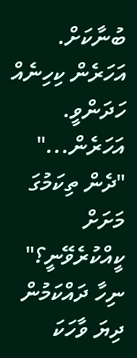ބުނާކަށް. އަހަރެން ކިހިނެއް ހަދަންވީ. އަހަރެން..."
"ދެން ތިކަމުގަ މަށަށް ކީއްކުރެވޭނީ؟" ނިހާ ދައްކަމުން ދިޔަ ވާހަކަ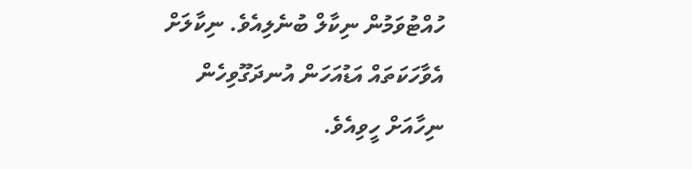ހުއްޓުވަމުން ނިކާލް ބުނެލިއެވެ. ނިކާލަށް އެވާހަކަތައް އަޑުއަހަން އުނދަގޫވިހެން ނިހާއަށް ހީވިއެވެ.